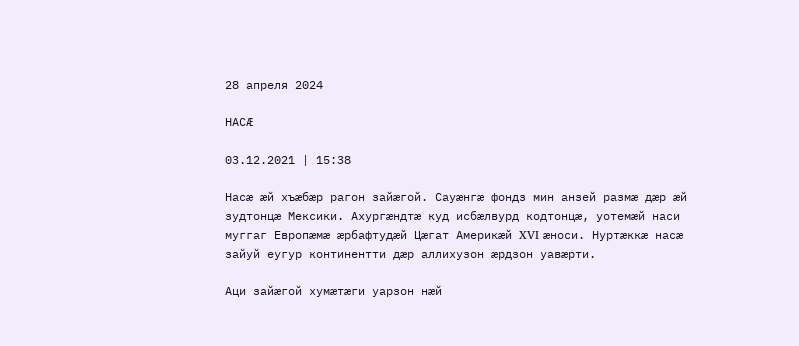28 апреля 2024

НАСӔ

03.12.2021 | 15:38

Насӕ ӕй хъӕбӕр рагон зайӕгой. Сауӕнгӕ фондз мин анзей размӕ дӕр ӕй зудтонцӕ Мексики. Ахургӕндтӕ куд исбӕлвурд кодтонцӕ, уотемӕй наси муггаг Европӕмӕ ӕрбафтудӕй Цӕгат Америкӕй XVI ӕноси. Нуртӕккӕ насӕ зайуй еугур континентти дӕр аллихузон ӕрдзон уавӕрти.

Аци зайӕгой хумӕтӕги уарзон нӕй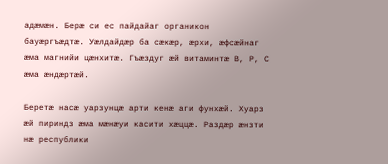адӕмӕн. Берӕ си ес пайдайаг органикон бауӕргъӕдтӕ. Уӕлдайдӕр ба сӕкӕр, ӕрхи, ӕфсӕйнаг ӕма магнийи цӕнхитӕ. Гъӕздуг ӕй витаминтӕ В, Р, С ӕма ӕндӕртӕй.

Беретӕ насӕ уарзунцӕ арти кенӕ аги фунхӕй. Хуарз ӕй пириндз ӕма мӕнӕуи касити хӕццӕ. Раздӕр ӕнзти нӕ республики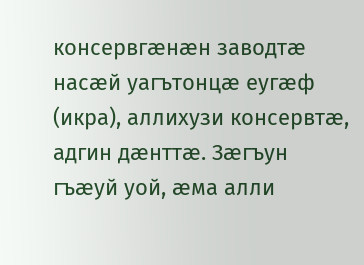консервгӕнӕн заводтӕ насӕй уагътонцӕ еугӕф (икра), аллихузи консервтӕ, адгин дӕнттӕ. Зӕгъун гъӕуй уой, ӕма алли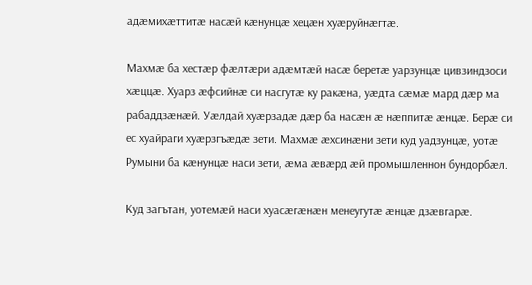адӕмихӕттитӕ насӕй кӕнунцӕ хецӕн хуӕруйнӕгтӕ.

Махмӕ ба хестӕр фӕлтӕри адӕмтӕй насӕ беретӕ уарзунцӕ цивзиндзоси хӕццӕ. Хуарз ӕфсийнӕ си насгутӕ ку ракӕна, уӕдта сӕмӕ мард дӕр ма рабаддзӕнӕй. Уӕлдай хуӕрзадӕ дӕр ба насӕн ӕ нӕппитӕ ӕнцӕ. Берӕ си ес хуайраги хуӕрзгъӕдӕ зети. Махмӕ ӕхсинӕни зети куд уадзунцӕ, уотӕ Румыни ба кӕнунцӕ наси зети, ӕма ӕвӕрд ӕй промышленнон бундорбӕл.

Куд загътан, уотемӕй наси хуасӕгӕнӕн менеугутӕ ӕнцӕ дзӕвгарӕ.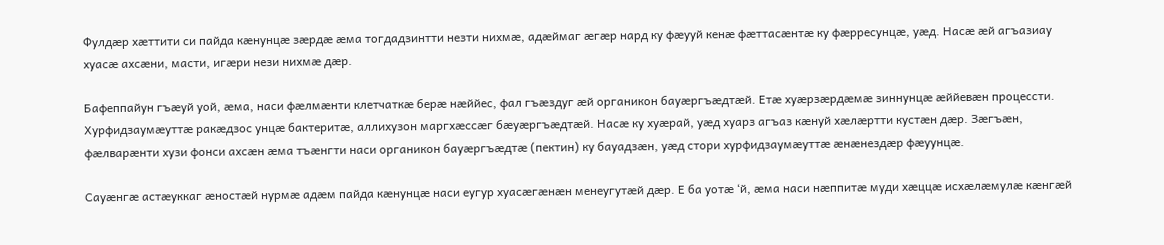Фулдӕр хӕттити си пайда кӕнунцӕ зӕрдӕ ӕма тогдадзинтти незти нихмӕ, адӕймаг ӕгӕр нард ку фӕууй кенӕ фӕттасӕнтӕ ку фӕрресунцӕ, уӕд. Насӕ ӕй агъазиау хуасӕ ахсӕни, масти, игӕри нези нихмӕ дӕр.

Бафеппайун гъӕуй уой, ӕма, наси фӕлмӕнти клетчаткӕ берӕ нӕййес, фал гъӕздуг ӕй органикон бауӕргъӕдтӕй. Етӕ хуӕрзӕрдӕмӕ зиннунцӕ ӕййевӕн процессти. Хурфидзаумӕуттӕ ракӕдзос унцӕ бактеритӕ, аллихузон маргхӕссӕг бӕуӕргъӕдтӕй. Насӕ ку хуӕрай, уӕд хуарз агъаз кӕнуй хӕлӕртти кустӕн дӕр. Зӕгъӕн, фӕлварӕнти хузи фонси ахсӕн ӕма тъӕнгти наси органикон бауӕргъӕдтӕ (пектин) ку бауадзӕн, уӕд стори хурфидзаумӕуттӕ ӕнӕнездӕр фӕуунцӕ.

Сауӕнгӕ астӕуккаг ӕностӕй нурмӕ адӕм пайда кӕнунцӕ наси еугур хуасӕгӕнӕн менеугутӕй дӕр. Е ба уотӕ ‘й, ӕма наси нӕппитӕ муди хӕццӕ исхӕлӕмулӕ кӕнгӕй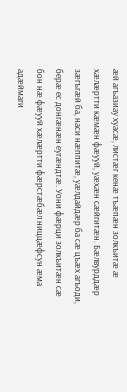ӕй агъазиау хуасӕ, листӕг кенӕ тъӕпӕн золкъитӕ ӕ хӕлӕртти кӕмӕн фӕууй, уӕхӕн сӕйгитӕн. Бӕлвурддӕр зӕгъгӕй ба, наси нӕппитӕ, уӕлдайдӕр ба сӕ цъӕх агъоди, берӕ ес донгӕнӕн еугӕндтӕ. Уони фӕрци золкъитӕн сӕ бон нӕ фӕууй хӕлӕртти фӕрстӕбӕл ниццӕфсун ӕма адӕймаги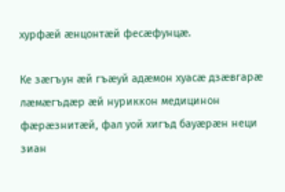хурфӕй ӕнцонтӕй фесӕфунцӕ.

Ке зӕгъун ӕй гъӕуй адӕмон хуасӕ дзӕвгарӕ лӕмӕгъдӕр ӕй нуриккон медицинон фӕрӕзнитӕй, фал уой хигъд бауӕрӕн неци зиан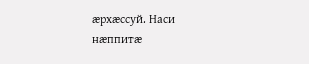ӕрхӕссуй. Наси нӕппитӕ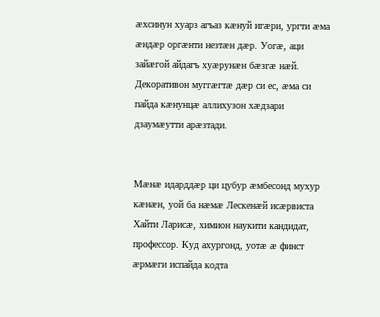ӕхсинун хуарз агъаз кӕнуй игӕри, ургти ӕма ӕндӕр оргӕнти незтӕн дӕр. Уогӕ, аци зайӕгой айдагъ хуӕрунӕн бӕзгӕ нӕй. Декоративон муггӕгтӕ дӕр си ес, ӕма си пайда кӕнунцӕ аллихузон хӕдзари дзаумӕутти арӕзтади.


Мӕнӕ идарддӕр ци цубур ӕмбесонд мухур кӕнӕн, уой ба нӕмӕ Лескенӕй исӕрвиста Хайти Ларисӕ, химион наукити кандидат, профессор. Куд ахургонд, уотӕ ӕ финст ӕрмӕги испайда кодта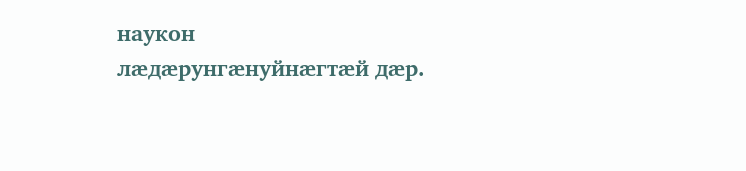наукон лӕдӕрунгӕнуйнӕгтӕй дӕр.